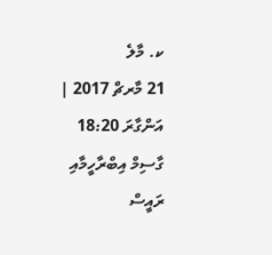ކ. މާލެ
21 މާރޗް 2017 | އަންގާރަ 18:20
ގާސިމް އިބްރާހީމާއި ރައީސް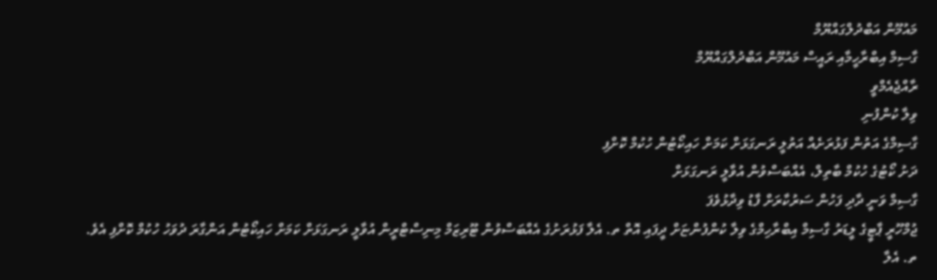މައުމޫން އަބްދުލްގައްޔޫމް
ގާސިމް އިބްރާހީމާއި ރައީސް މައުމޫން އަބްދުލްގައްޔޫމް
ރާއްޖެއެމްވީ
ވިލާ ކުންފުނި
ގާސިމްގެ އަތުން ފަޅުރަށެއް އަތުލީ ރަނގަޅަށް ކަމަށް ހައިކޯޓުން ހުކުމް ކޮށްފި
ދަށު ކޯޓުގެ ހުކުމް ބާތިލް، އެއްބަސްވުން އުވާލީ ރަނގަޅަށް
ގާސިމް ވަނީ ދާދި ފަހުން ސަރުކާރަށް ފާޑު ވިދާޅުވެފަ
ޖުމްހޫރީ ޕާޓީގެ ލީޑަރު ގާސިމް އިބްރާހިމްގެ ވިލާ ކުންފުންޏަށް ދީފައި އޮތް ތ. އެލާ ފަޅުރަށުގެ އެއްބަސްވުން ޓޫރިޒަމް މިނިސްޓްރީން އުވާލީ ރަނގަޅަށް ކަމަށް ހައިކޯޓުން އަންގާރަ ދުވަހު ހުކުމް ކޮށްފި އެވެ.
ތ. އެލާ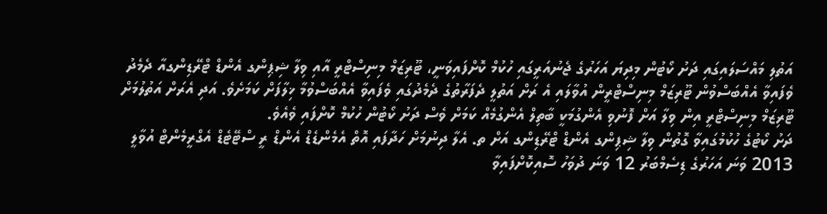އަތުލި މައްސަލައިގައި ދަށު ކޯޓުން މިދިޔަ އަހަރުގެ ޖެނުއަރީގައި ހުކުމް ކޮށްފައިވަނީ، ޓޫރިޒަމް މިނިސްޓްރީ އާއި ވިލާ ޝިޕިންގ އެންޑް ޓްރޭޑިންގއާ ދެމެދު ވެފައިވާ އެއްބަސްވުން ޓޫރިޒަމް މިނިސްޓްރީން އުވާލައި އެ ރަށް އަތުލީ ދެފަރާތުގެ ދެމެދުގައި ވެފައިވާ އެއްބަސްވުމާ ޚިލާފަށް ކަމަށެވެ. އަދި އެރަށް އަތުލުމަށް ޓޫރިޒަމް މިނިސްޓްރީ އިން ވިލާ އަށް ފޮނުވި އެންގުމަކީ ބާތިލް އެންގުމެއް ކަމަށް ވެސް ދަށު ކޯޓުން ހުކުމް ކޮށްފައި ވެއެވެ.
ދަށު ކޯޓުގެ ހުކުމުގައިވާ ގޮތުން ވިލާ ޝިޕިންގ އެންޑް ޓްރޭޑިންގ އަށް ތ. އެލާ ދިނުމަށް ހަދާފައި އޮތް އެމެންޑެޑް އެންޑް ރީ ސްޓޭޓެޑް އެގްރީމެންޓް އުވާލީ 2013 ވަނަ އަހަރުގެ ޑިސެމްބަރު 12 ވަނަ ދުވަހު ސޮއިކޮށްފައިވާ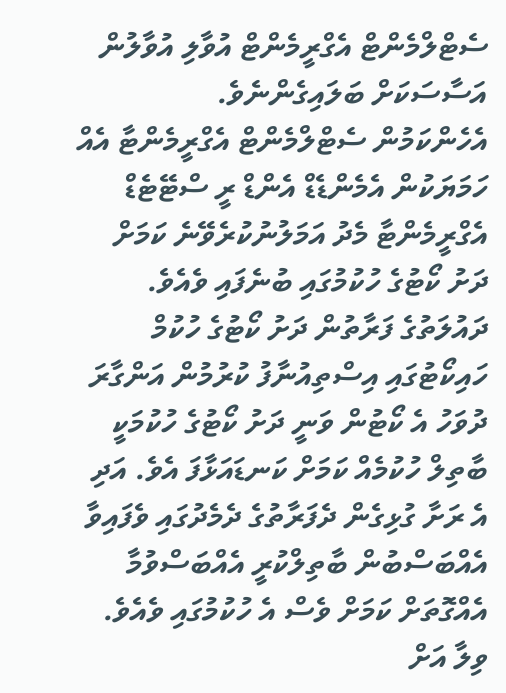ސެޓްލްމެންޓް އެގްރީމެންޓް އުވާލި އުވާލުން އަސާސަކަށް ބަލައިގެންނެވެ.
އެހެންކަމުން ސެޓްލްމެންޓް އެގްރީމެންޓާ އެއް ހަމަޔަކުން އެމެންޑެޑް އެންޑް ރީ ސްޓޭޓެޑް އެގްރީމެންޓާ މެދު އަމަލުނުކުރެވޭނެ ކަމަށް ދަށު ކޯޓުގެ ހުކުމުގައި ބުނެފައި ވެއެވެ.
ދައުލަތުގެ ފަރާތުން ދަށު ކޯޓުގެ ހުކުމް ހައިކޯޓުގައި އިސްތިއުނާފު ކުރުމުން އަންގާރަ ދުވަހު އެ ކޯޓުން ވަނީ ދަށު ކޯޓުގެ ހުކުމަކީ ބާތިލް ހުކުމެއް ކަމަށް ކަނޑައަޅާފަ އެވެ. އަދި އެ ރަށާ ގުޅިގެން ދެފަރާތުގެ ދެމެދުގައި ވެފައިވާ އެއްބަސްބުން ބާތިލްކުރީ އެއްބަސްވުމާ އެއްގޮތަށް ކަމަށް ވެސް އެ ހުކުމުގައި ވެއެވެ.
ވިލާ އަށް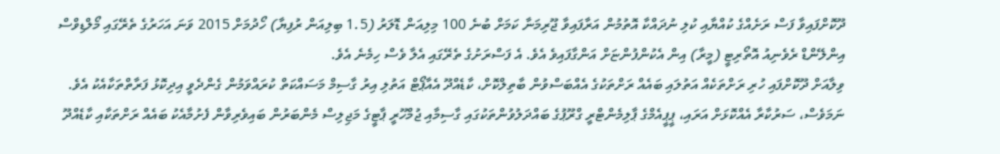ދޫކޮށްފައިވާ ފަސް ރަށެއްގެ ކުއްޔާއި ކުލި ނުދައްކާ އޮތުމުން އަރާފައިވާ ޖޫރިމަނާ ކަމަށް ބުނެ 100 މިލިއަން ޑޮލަރު (1.5 ބިލިއަން ރުފިޔާ) ހޯދުމަށް 2015 ވަނަ އަހަރުގެ ތެރޭގައި މޯލްޑިވްސް އިންލޭންޑް ރެވެނިއު އޮތޯރިޓީ (މީރާ) އިން އެކުންފުންޏަށް އަންގާފައިވެ އެވެ. އެ ފަސްރަށުގެ ތެރޭގައި އެލާ ވެސް ހިމެނެ އެވެ.
ވިލާއަށް ދޫކޮށްފައި ހުރި ރަށްތަކެއް އަތުލައި ބައެއް ރަށްތަކުގެ އެއްބަސްވުން ބާތިލްކޮށް، ކާޑެއްދޫ އެއާޕޯޓް އަތުލި އިރު ގާސިމް މަސައްކަތް ކުރައްވަމުން ގެންދެވީ އިދިކޮޅު ފަރާތްތަކާއެކު އެވެ. ނަމަވެސް، ސަރުކާރާ އެއްކޮޅަށް އަރައި، ޕީޕީއެމްގެ ޕާލިމެންޓްރީ ގްރޫޕުގެ ބައްދަލުވުންތަކުގައި ގާސިމާއި ޖުމްހޫރީ ޕާޓީގެ މަޖިލިސް މެންބަރުން ބައިވެރިވާން ފެށުމާއެކު ބައެއް ރަށްތަކާއި ކާޑެއްދޫ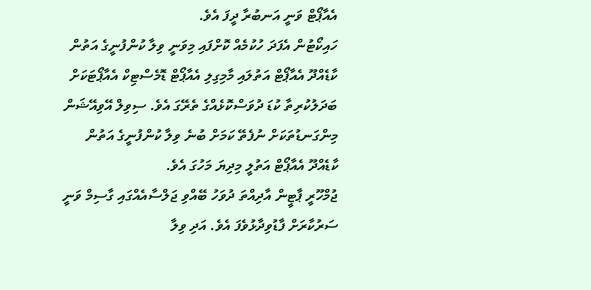އެއާޕޯޓް ވަނީ އަނބުރާ ދީފަ އެވެ.
ހައިކޯޓުން އެފަދަ ހުކުމެއް ކޮށްފައި މިވަނީ ވިލާ ކުންފުނީގެ އަތުން ކާޑެއްދޫ އެއާޕޯޓް އަތުލައި މާމިގިލި އެއާޕޯޓް ޑޮމެސްޓިކް އެއާޕޯޓަކަށް ބަދަލުކުރިތާ ކުޑަ ދުވަސްކޮޅެއްގެ ތެރޭގަ އެވެ. ސިވިލް އޭވިއޭޝަން މިންގަނޑުތަކަށް ނުފެތޭ ކަމަށް ބުނެ ވިލާ ކުންފުނީގެ އަތުން ކާޑެއްދޫ އެއާޕޯޓް އަތުލީ މިދިޔަ މަހުގަ އެވެ.
ޖުމްހޫރީ ޕާޓީން އާދިއްތަ ދުވަހު ބޭއްވި ޖަލްސާއެއްގައި ގާސިމް ވަނީ ސަރުކާރަށް ފާޑުވިދާޅުވެފަ އެވެ. އަދި ވިލާ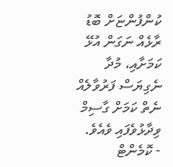ކުންފުންޏަށް ބޮޑު ރާޅެއް ނަގަން އުޅޭ ކަމަށާއި، މުދާ ނެގިޔަސް ފަރުވާލެއް ނެތް ކަމަށް ގާސިމް ވިދާޅުވެފައި ވެއެވެ.
- ކޮމެންޓް